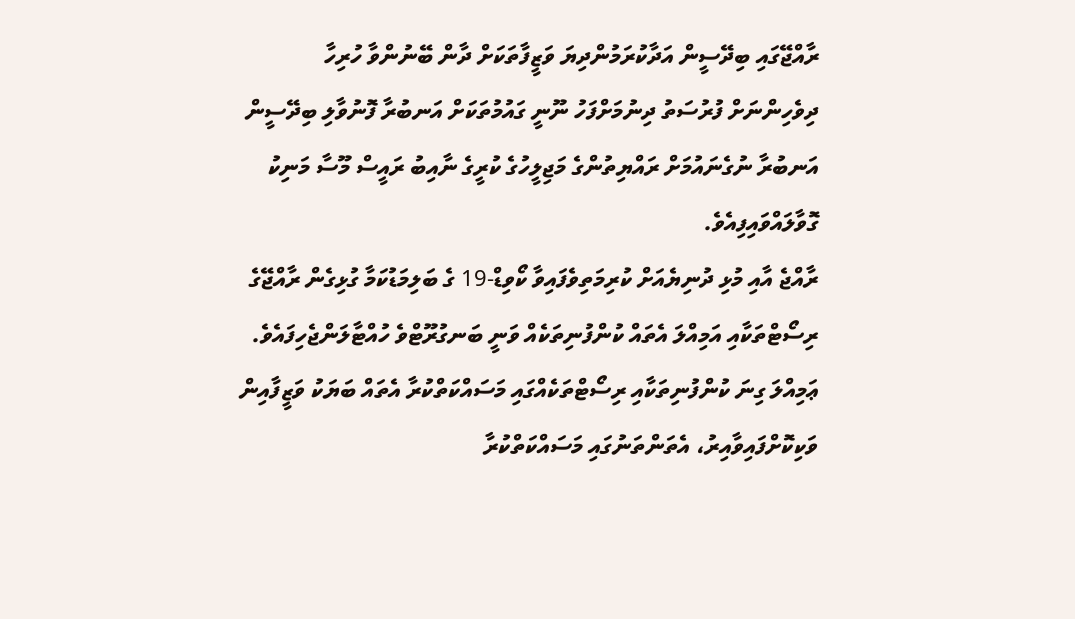ރާއްޖޭގައި ބިދޭސީން އަދާކުރަމުންދިޔަ ވަޒީފާތަކަށް ދާން ބޭނުންވާ ހުރިހާ ދިވެހިންނަށް ފުރުސަތު ދިނުމަށްފަހު ނޫނީ ގައުމުތަކަށް އަނބުރާ ފޮނުވާލި ބިދޭސީން އަނބުރާ ނުގެނައުމަށް ރައްޔިތުންގެ މަޖިލީހުގެ ކުރީގެ ނާއިބު ރައީސް މޫސާ މަނިކު ގޮވާލައްވައިފިއެވެ.
ރާއްޖެ އާއި މުޅި ދުނިޔެއަށް ކުރިމަތިވެފައިވާ ކޯވިޑް-19 ގެ ބަލިމަޑުކަމާ ގުޅިގެން ރާއްޖޭގެ ރިސޯޓްތަކާއި އަމިއްލަ އެތައް ކުންފުނިތަކެއް ވަނީ ބަނގުރޫޓްވެ ހުއްޓާލަންޖެހިފައެވެ. ޢަމިއްލަ ގިނަ ކުންފުނިތަކާއި ރިސޯޓްތަކެއްގައި މަސައްކަތްކުރާ އެތައް ބަޔަކު ވަޒީފާއިން ވަކިކޮށްފައިވާއިރު، އެތަންތަނުގައި މަސައްކަތްކުރާ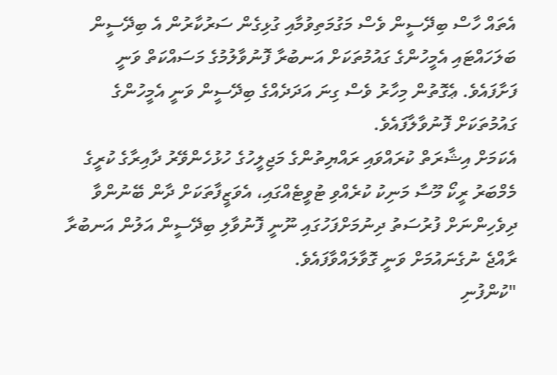އެތައް ހާސް ބިދޭސީން ވެސް މަގުމަތިވުމާއި ގުޅިގެން ސަރުކާރުން އެ ބިދޭސީން ބަލަހައްޓައި އެމީހުންގެ ގައުމުތަކަށް އަނބުރާ ފޮނުވާލުމުގެ މަސައްކަތް ވަނީ ފަށާފައެވެ. ޢެގޮތުން މިހާރު ވެސް ގިނަ އަދަދެއްގެ ބިދޭސީން ވަނީ އެމީހުންގެ ގައުމުތަކަށް ފޮނުވާލާފައެވެ.
އެކަމަށް އިޝާރަތް ކުރައްވައި ރައްޔިތުންގެ މަޖިލީހުގެ ހުޅުހެންވޭރު ދާއިރާގެ ކުރީގެ މެމްބަރު ރީކޯ މޫސާ މަނިކު ކުރެއްވި ޓުވީޓެއްގައި، އެވަޒީފާތަކަށް ދާން ބޭނުންވާ ދިވެހިންނަށް ފުރުސަތު ދިނުމަށްފަހުގައި ނޫނީ ފޮނުވާލި ބިދޭސީން އަލުން އަނބުރާ ރާއްޖެ ނުގެނައުމަށް ވަނީ ގޮވާލައްވާފައެވެ.
"ކުންފުނި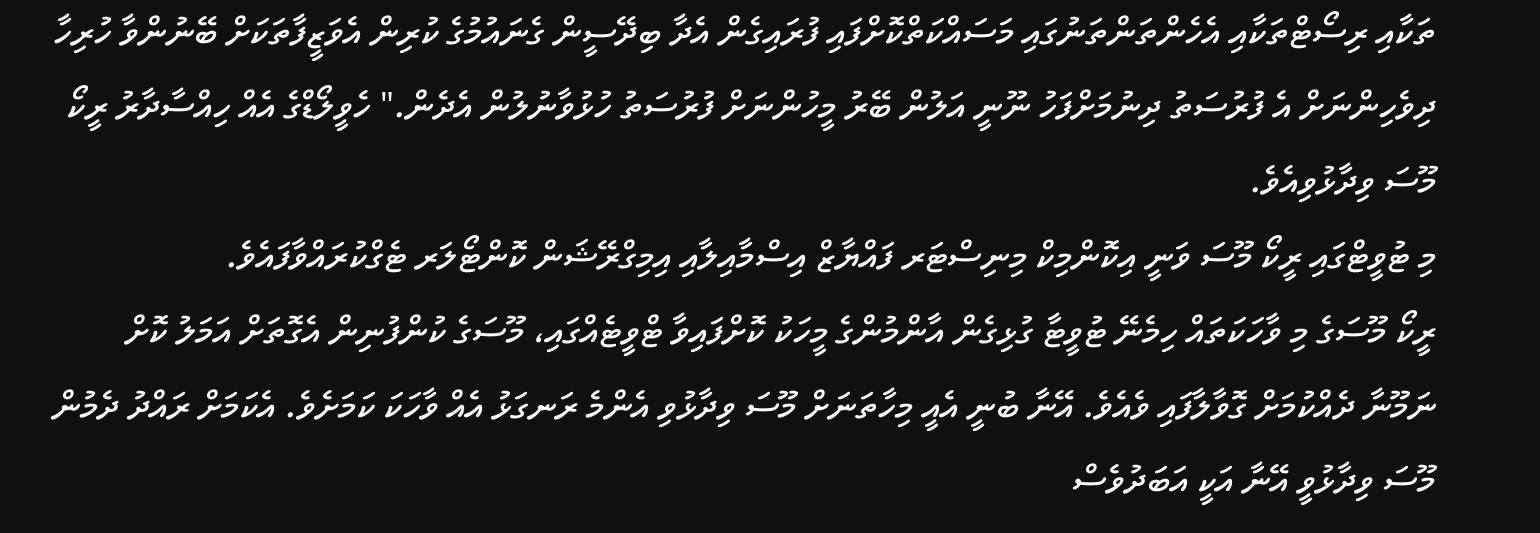ތަކާއި ރިސޯޓްތަކާއި އެހެންތަންތަނުގައި މަސައްކަތްކޮށްފައި ފުރައިގެން އެދާ ބިދޭސީން ގެނައުމުގެ ކުރިން އެވަޒީފާތަކަށް ބޭނުންވާ ހުރިހާ ދިވެހިންނަށް އެ ފުރުސަތު ދިނުމަށްފަހު ނޫނީ އަލުން ބޭރު މީހުންނަށް ފުރުސަތު ހުޅުވާނުލުން އެދެން." ހެވީލޯޑްގެ އެއް ހިއްސާދާރު ރީކޯ މޫސަ ވިދާޅުވިއެވެ.
މި ޓުވީޓްގައި ރީކޯ މޫސަ ވަނީ އިކޮންމިކް މިނިސްޓަރ ފައްޔާޒް އިސްމާއިލާއި އިމިގްރޭޝަން ކޮންޓޯލަރ ޓެގްކުރައްވާފައެވެ.
ރީކޯ މޫސަގެ މި ވާހަކަތައް ހިމެނޭ ޓުވީޓާ ގުޅިގެން އާންމުންގެ މީހަކު ކޮށްފައިވާ ޓްވީޓެއްގައި، މޫސަގެ ކުންފުނިން އެގޮތަށް އަމަލު ކޮށް ނަމޫނާ ދެއްކުމަށް ގޮވާލާފައި ވެއެވެ. އޭނާ ބުނީ އެއީ މިހާތަނަށް މޫސަ ވިދާޅުވި އެންމެ ރަނގަޅު އެއް ވާހަކަ ކަމަށެވެ. އެކަމަށް ރައްދު ދެމުން މޫސަ ވިދާޅުވީ އޭނާ އަކީ އަބަދުވެސް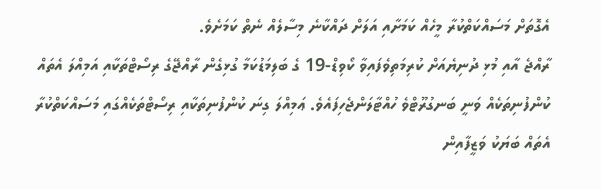އެގޮތަށް މަސައްކަތްކުރާ މީހެއް ކަމަށާއި އަލަށް ދައްކާނެ މިސާލެއް ނެތް ކަމަށެވެ.
ރާއްޖެ އާއި މުޅި ދުނިޔެއަށް ކުރިމަތިވެފައިވާ ކޯވިޑް-19 ގެ ބަލިމަޑުކަމާ ގުޅިގެން ރާއްޖޭގެ ރިސޯޓްތަކާއި އަމިއްލަ އެތައް ކުންފުނިތަކެއް ވަނީ ބަނގުރޫޓްވެ ހުއްޓާލަންޖެހިފައެވެ. ޢަމިއްލަ ގިނަ ކުންފުނިތަކާއި ރިސޯޓްތަކެއްގައި މަސައްކަތްކުރާ އެތައް ބަޔަކު ވަޒީފާއިން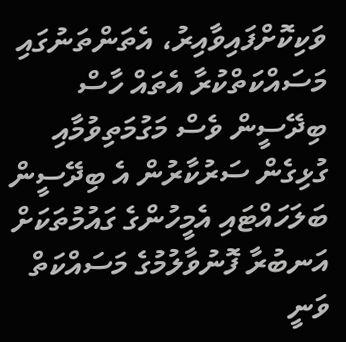ވަކިކޮށްފައިވާއިރު، އެތަންތަނުގައި މަސައްކަތްކުރާ އެތައް ހާސް ބިދޭސީން ވެސް މަގުމަތިވުމާއި ގުޅިގެން ސަރުކާރުން އެ ބިދޭސީން ބަލަހައްޓައި އެމީހުންގެ ގައުމުތަކަށް އަނބުރާ ފޮނުވާލުމުގެ މަސައްކަތް ވަނީ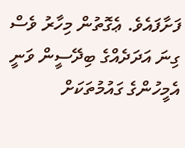ފަށާފައެވެ. ޢެގޮތުން މިހާރު ވެސް ގިނަ އަދަދެއްގެ ބިދޭސީން ވަނީ އެމީހުންގެ ގައުމުތަކަށް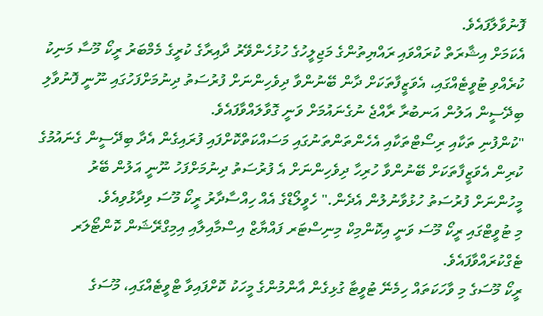ފޮނުވާލާފައެވެ.
އެކަމަށް އިޝާރަތް ކުރައްވައި ރައްޔިތުންގެ މަޖިލީހުގެ ހުޅުހެންވޭރު ދާއިރާގެ ކުރީގެ މެމްބަރު ރީކޯ މޫސާ މަނިކު ކުރެއްވި ޓުވީޓެއްގައި، އެވަޒީފާތަކަށް ދާން ބޭނުންވާ ދިވެހިންނަށް ފުރުސަތު ދިނުމަށްފަހުގައި ނޫނީ ފޮނުވާލި ބިދޭސީން އަލުން އަނބުރާ ރާއްޖެ ނުގެނައުމަށް ވަނީ ގޮވާލައްވާފައެވެ.
"ކުންފުނި ތަކާއި ރިސޯޓްތަކާއި އެހެންތަންތަނުގައި މަސައްކަތްކޮށްފައި ފުރައިގެން އެދާ ބިދޭސީން ގެނައުމުގެ ކުރިން އެވަޒީފާތަކަށް ބޭނުންވާ ހުރިހާ ދިވެހިންނަށް އެ ފުރުސަތު ދިނުމަށްފަހު ނޫނީ އަލުން ބޭރު މީހުންނަށް ފުރުސަތު ހުޅުވާނުލުން އެދެން." ހެވީލޯޑްގެ އެއް ހިއްސާދާރު ރީކޯ މޫސަ ވިދާޅުވިއެވެ.
މި ޓުވީޓްގައި ރީކޯ މޫސަ ވަނީ އިކޮންމިކް މިނިސްޓަރ ފައްޔާޒް އިސްމާއިލާއި އިމިގްރޭޝަން ކޮންޓޯލަރ ޓެގްކުރައްވާފައެވެ.
ރީކޯ މޫސަގެ މި ވާހަކަތައް ހިމެނޭ ޓުވީޓާ ގުޅިގެން އާންމުންގެ މީހަކު ކޮށްފައިވާ ޓްވީޓެއްގައި، މޫސަގެ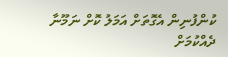ކުންފުނިން އެގޮތަށް އަމަލު ކޮށް ނަމޫނާ ދެއްކުމަށް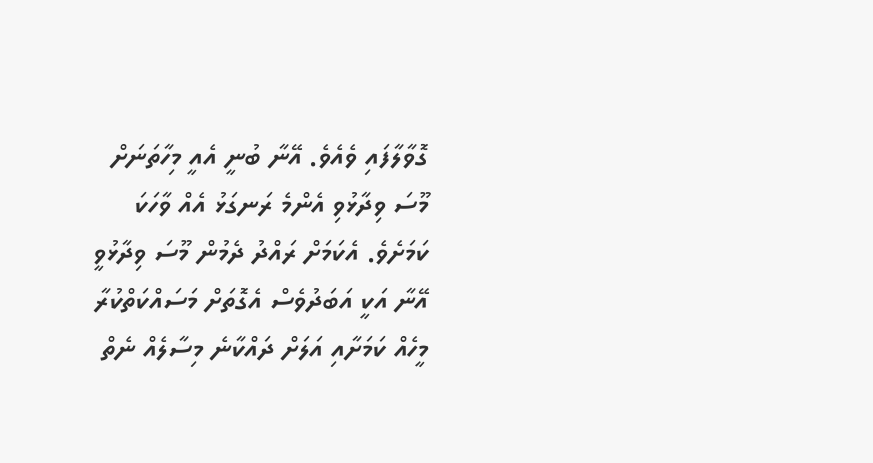ގޮވާލާފައި ވެއެވެ. އޭނާ ބުނީ އެއީ މިހާތަނަށް މޫސަ ވިދާޅުވި އެންމެ ރަނގަޅު އެއް ވާހަކަ ކަމަށެވެ. އެކަމަށް ރައްދު ދެމުން މޫސަ ވިދާޅުވީ އޭނާ އަކީ އަބަދުވެސް އެގޮތަށް މަސައްކަތްކުރާ މީހެއް ކަމަށާއި އަލަށް ދައްކާނެ މިސާލެއް ނެތް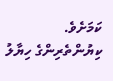ކަމަށެވެ.
ކިޔުންތެރިންގެ ހިޔާލު